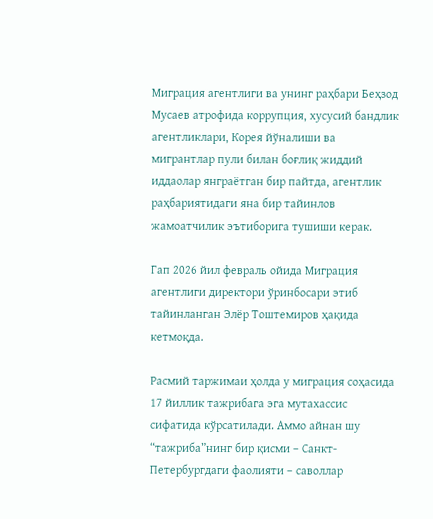Миграция агентлиги ва унинг раҳбари Беҳзод Мусаев атрофида коррупция, хусусий бандлик агентликлари, Корея йўналиши ва мигрантлар пули билан боғлиқ жиддий иддаолар янграётган бир пайтда, агентлик раҳбариятидаги яна бир тайинлов жамоатчилик эътиборига тушиши керак.

Гап 2026 йил февраль ойида Миграция агентлиги директори ўринбосари этиб тайинланган Элёр Тоштемиров ҳақида кетмоқда.

Расмий таржимаи ҳолда у миграция соҳасида 17 йиллик тажрибага эга мутахассис сифатида кўрсатилади. Аммо айнан шу “тажриба”нинг бир қисми – Санкт-Петербургдаги фаолияти – саволлар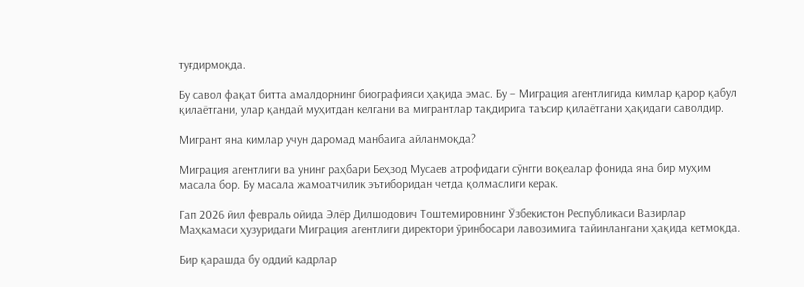туғдирмоқда.

Бу савол фақат битта амалдорнинг биографияси ҳақида эмас. Бу – Миграция агентлигида кимлар қарор қабул қилаётгани, улар қандай муҳитдан келгани ва мигрантлар тақдирига таъсир қилаётгани ҳақидаги саволдир.

Мигрант яна кимлар учун даромад манбаига айланмоқда?

Миграция агентлиги ва унинг раҳбари Беҳзод Мусаев атрофидаги сўнгги воқеалар фонида яна бир муҳим масала бор. Бу масала жамоатчилик эътиборидан четда қолмаслиги керак.

Гап 2026 йил февраль ойида Элёр Дилшодович Тоштемировнинг Ўзбекистон Республикаси Вазирлар Маҳкамаси ҳузуридаги Миграция агентлиги директори ўринбосари лавозимига тайинлангани ҳақида кетмоқда.

Бир қарашда бу оддий кадрлар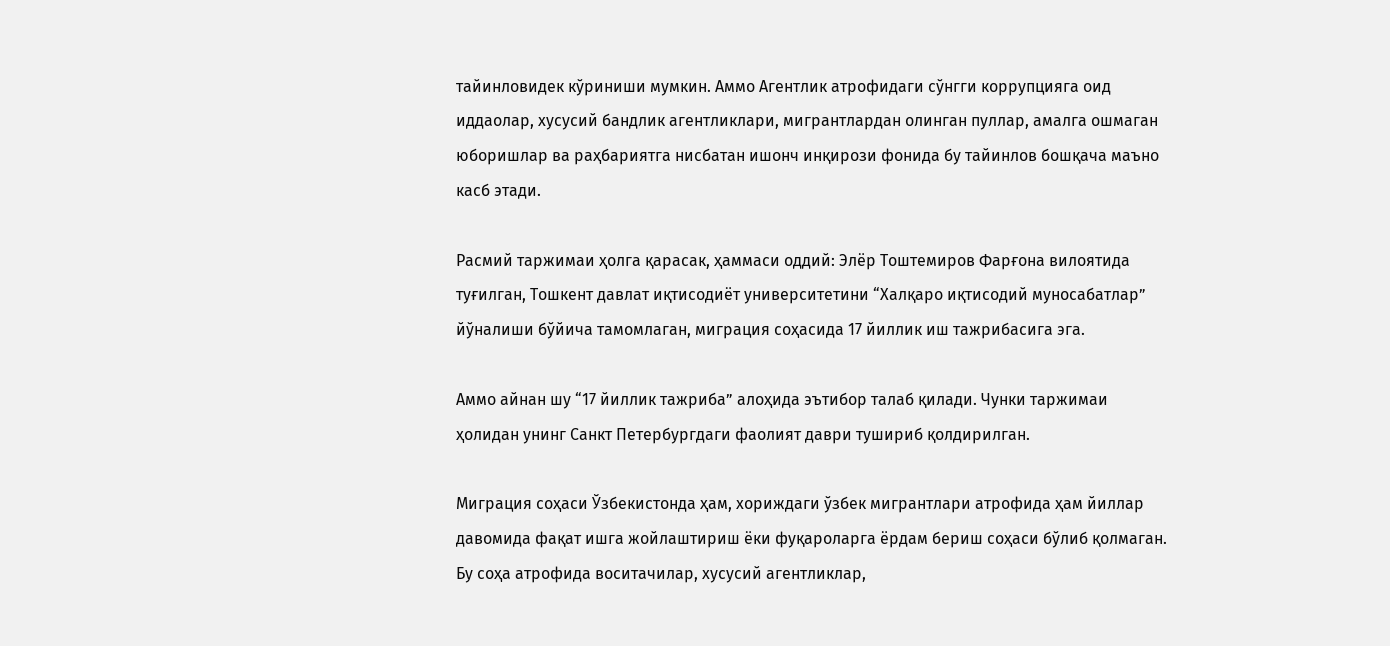тайинловидек кўриниши мумкин. Аммо Агентлик атрофидаги сўнгги коррупцияга оид иддаолар, хусусий бандлик агентликлари, мигрантлардан олинган пуллар, амалга ошмаган юборишлар ва раҳбариятга нисбатан ишонч инқирози фонида бу тайинлов бошқача маъно касб этади.

Расмий таржимаи ҳолга қарасак, ҳаммаси оддий: Элёр Тоштемиров Фарғона вилоятида туғилган, Тошкент давлат иқтисодиёт университетини “Халқаро иқтисодий муносабатлар” йўналиши бўйича тамомлаган, миграция соҳасида 17 йиллик иш тажрибасига эга.

Аммо айнан шу “17 йиллик тажриба” алоҳида эътибор талаб қилади. Чунки таржимаи ҳолидан унинг Санкт Петербургдаги фаолият даври тушириб қолдирилган.

Миграция соҳаси Ўзбекистонда ҳам, хориждаги ўзбек мигрантлари атрофида ҳам йиллар давомида фақат ишга жойлаштириш ёки фуқароларга ёрдам бериш соҳаси бўлиб қолмаган. Бу соҳа атрофида воситачилар, хусусий агентликлар,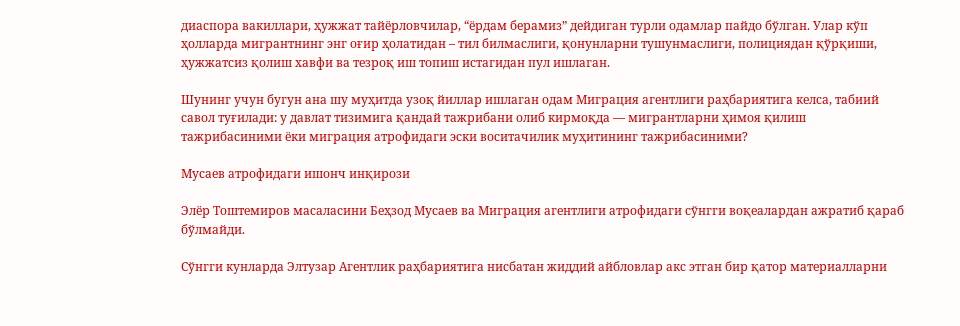диаспора вакиллари, ҳужжат тайёрловчилар, “ёрдам берамиз” дейдиган турли одамлар пайдо бўлган. Улар кўп ҳолларда мигрантнинг энг оғир ҳолатидан – тил билмаслиги, қонунларни тушунмаслиги, полициядан қўрқиши, ҳужжатсиз қолиш хавфи ва тезроқ иш топиш истагидан пул ишлаган.

Шунинг учун бугун ана шу муҳитда узоқ йиллар ишлаган одам Миграция агентлиги раҳбариятига келса, табиий савол туғилади: у давлат тизимига қандай тажрибани олиб кирмоқда — мигрантларни ҳимоя қилиш тажрибасиними ёки миграция атрофидаги эски воситачилик муҳитининг тажрибасиними?

Мусаев атрофидаги ишонч инқирози

Элёр Тоштемиров масаласини Беҳзод Мусаев ва Миграция агентлиги атрофидаги сўнгги воқеалардан ажратиб қараб бўлмайди.

Сўнгги кунларда Элтузар Агентлик раҳбариятига нисбатан жиддий айбловлар акс этган бир қатор материалларни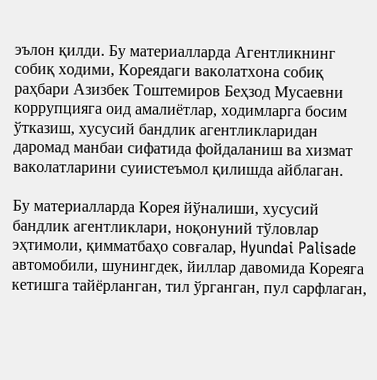эълон қилди. Бу материалларда Агентликнинг собиқ ходими, Кореядаги ваколатхона собиқ раҳбари Азизбек Тоштемиров Беҳзод Мусаевни коррупцияга оид амалиётлар, ходимларга босим ўтказиш, хусусий бандлик агентликларидан даромад манбаи сифатида фойдаланиш ва хизмат ваколатларини суиистеъмол қилишда айблаган.

Бу материалларда Корея йўналиши, хусусий бандлик агентликлари, ноқонуний тўловлар эҳтимоли, қимматбаҳо совғалар, Hyundai Palisade автомобили, шунингдек, йиллар давомида Кореяга кетишга тайёрланган, тил ўрганган, пул сарфлаган,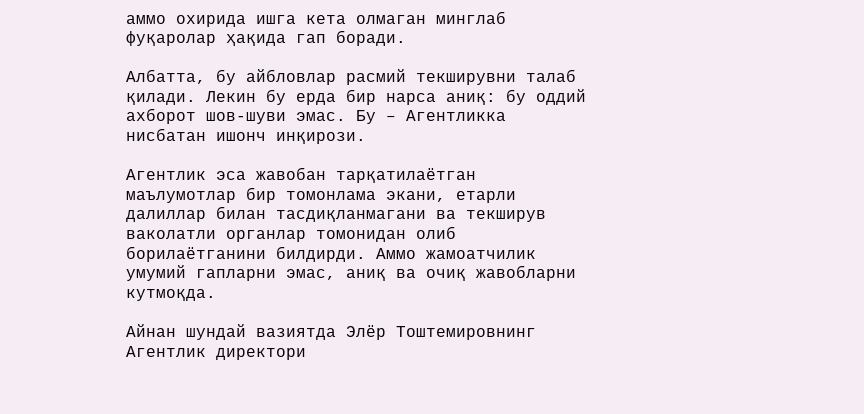аммо охирида ишга кета олмаган минглаб фуқаролар ҳақида гап боради.

Албатта, бу айбловлар расмий текширувни талаб қилади. Лекин бу ерда бир нарса аниқ: бу оддий ахборот шов-шуви эмас. Бу – Агентликка нисбатан ишонч инқирози.

Агентлик эса жавобан тарқатилаётган маълумотлар бир томонлама экани, етарли далиллар билан тасдиқланмагани ва текширув ваколатли органлар томонидан олиб борилаётганини билдирди. Аммо жамоатчилик умумий гапларни эмас, аниқ ва очиқ жавобларни кутмоқда.

Айнан шундай вазиятда Элёр Тоштемировнинг Агентлик директори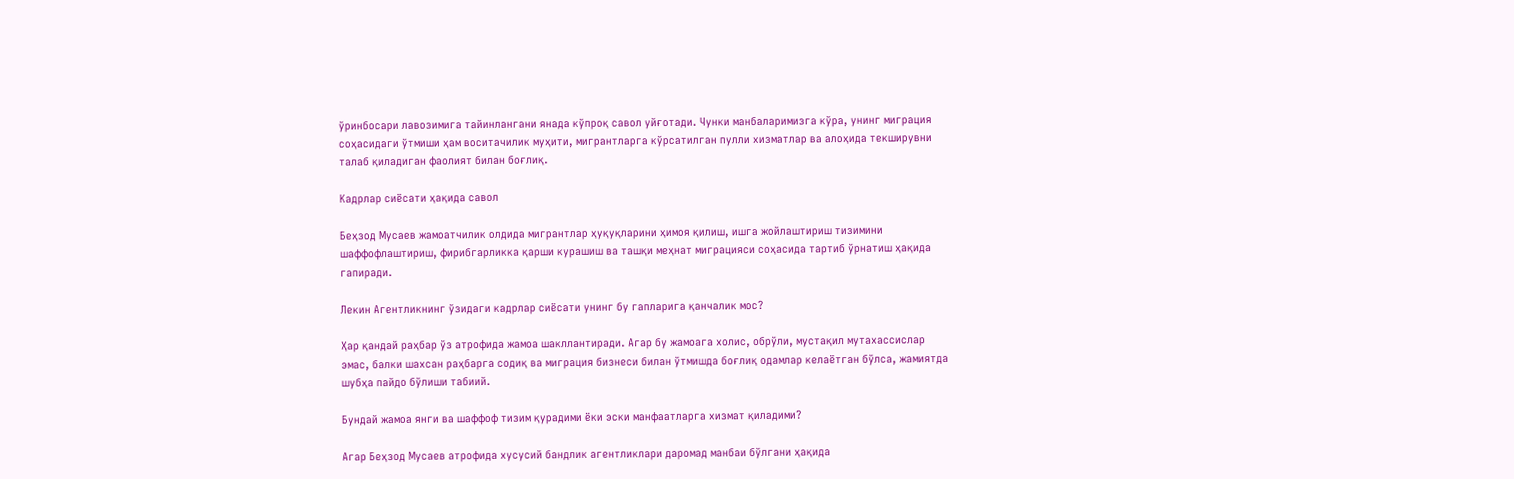ўринбосари лавозимига тайинлангани янада кўпроқ савол уйғотади. Чунки манбаларимизга кўра, унинг миграция соҳасидаги ўтмиши ҳам воситачилик муҳити, мигрантларга кўрсатилган пулли хизматлар ва алоҳида текширувни талаб қиладиган фаолият билан боғлиқ.

Кадрлар сиёсати ҳақида савол

Беҳзод Мусаев жамоатчилик олдида мигрантлар ҳуқуқларини ҳимоя қилиш, ишга жойлаштириш тизимини шаффофлаштириш, фирибгарликка қарши курашиш ва ташқи меҳнат миграцияси соҳасида тартиб ўрнатиш ҳақида гапиради.

Лекин Агентликнинг ўзидаги кадрлар сиёсати унинг бу гапларига қанчалик мос?

Ҳар қандай раҳбар ўз атрофида жамоа шакллантиради. Агар бу жамоага холис, обрўли, мустақил мутахассислар эмас, балки шахсан раҳбарга содиқ ва миграция бизнеси билан ўтмишда боғлиқ одамлар келаётган бўлса, жамиятда шубҳа пайдо бўлиши табиий.

Бундай жамоа янги ва шаффоф тизим қурадими ёки эски манфаатларга хизмат қиладими?

Агар Беҳзод Мусаев атрофида хусусий бандлик агентликлари даромад манбаи бўлгани ҳақида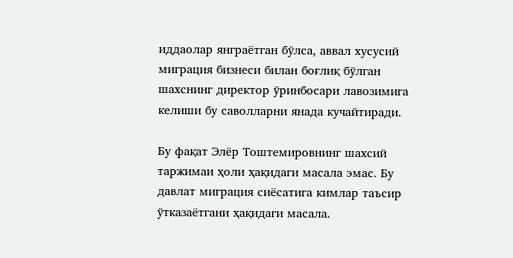иддаолар янграётган бўлса, аввал хусусий миграция бизнеси билан боғлиқ бўлган шахснинг директор ўринбосари лавозимига келиши бу саволларни янада кучайтиради.

Бу фақат Элёр Тоштемировнинг шахсий таржимаи ҳоли ҳақидаги масала эмас. Бу давлат миграция сиёсатига кимлар таъсир ўтказаётгани ҳақидаги масала.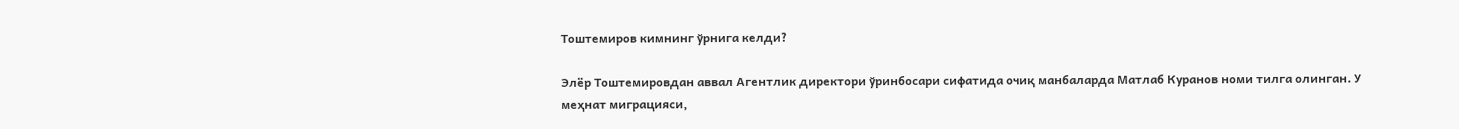Тоштемиров кимнинг ўрнига келди?

Элёр Тоштемировдан аввал Агентлик директори ўринбосари сифатида очиқ манбаларда Матлаб Куранов номи тилга олинган. У меҳнат миграцияси,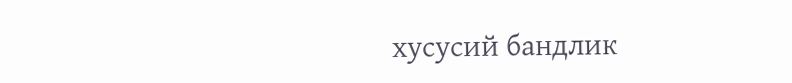хусусий бандлик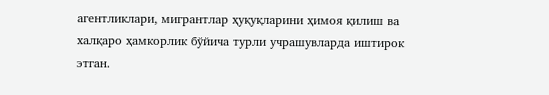агентликлари, мигрантлар ҳуқуқларини ҳимоя қилиш ва халқаро ҳамкорлик бўйича турли учрашувларда иштирок этган.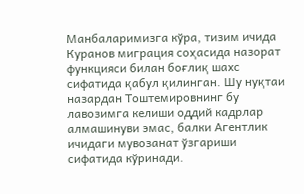Манбаларимизга кўра, тизим ичида Куранов миграция соҳасида назорат функцияси билан боғлиқ шахс сифатида қабул қилинган. Шу нуқтаи назардан Тоштемировнинг бу лавозимга келиши оддий кадрлар алмашинуви эмас, балки Агентлик ичидаги мувозанат ўзгариши сифатида кўринади.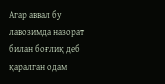Агар аввал бу лавозимда назорат билан боғлиқ деб қаралган одам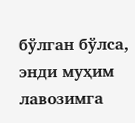бўлган бўлса, энди муҳим лавозимга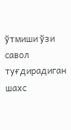ўтмиши ўзи савол туғдирадиган шахс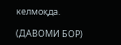келмоқда.

(ДАВОМИ БОР)